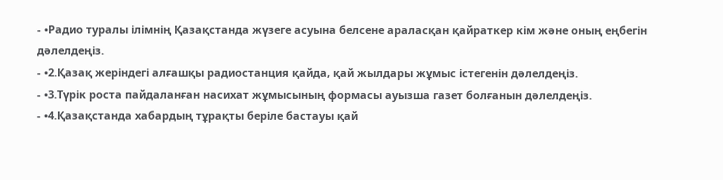- •Радио туралы ілімнің Қазақстанда жүзеге асуына белсене араласқан қайраткер кім және оның еңбегін дәлелдеңіз.
- •2.Қазақ жеріндегі алғашқы радиостанция қайда, қай жылдары жұмыс істегенін дәлелдеңіз.
- •3.Түрік роста пайдаланған насихат жұмысының формасы ауызша газет болғанын дәлелдеңіз.
- •4.Қазақстанда хабардың тұрақты беріле бастауы қай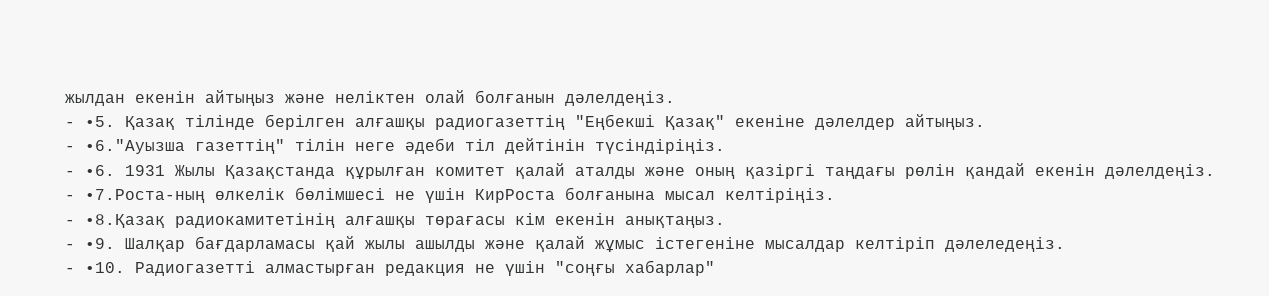жылдан екенін айтыңыз және неліктен олай болғанын дәлелдеңіз.
- •5. Қазақ тілінде берілген алғашқы радиогазеттің "Еңбекші Қазақ" екеніне дәлелдер айтыңыз.
- •6."Ауызша газеттің" тілін неге әдеби тіл дейтінін түсіндіріңіз.
- •6. 1931 Жылы Қазақстанда құрылған комитет қалай аталды және оның қазіргі таңдағы рөлін қандай екенін дәлелдеңіз.
- •7.Роста-ның өлкелік бөлімшесі не үшін КирРоста болғанына мысал келтіріңіз.
- •8.Қазақ радиокамитетінің алғашқы төрағасы кім екенін анықтаңыз.
- •9. Шалқар бағдарламасы қай жылы ашылды және қалай жұмыс істегеніне мысалдар келтіріп дәлеледеңіз.
- •10. Радиогазетті алмастырған редакция не үшін "соңғы хабарлар"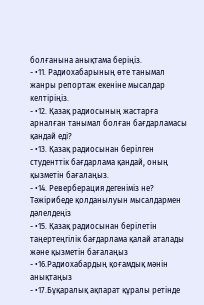болғанына анықтама беріңіз.
- •11. Радиохабарының өте танымал жанры репортаж екеніне мысалдар келтіріңіз.
- •12. Қазақ радиосының жастарға арналған танымал болған бағдарламасы қандай еді?
- •13. Қазақ радиосынан берілген студенттік бағдарлама қандай, оның қызметін бағалаңыз.
- •14. Реверберация дегеніміз не? Тәжірибеде қолданылуын мысалдармен дәлелдеңіз
- •15. Қазақ радиосынан берілетін таңертеңгілік бағдарлама қалай аталады және қызметін бағалаңыз
- •16.Радиохабардың қоғамдық мәнін анықтаңыз
- •17.Бұқаралық ақпарат құралы ретінде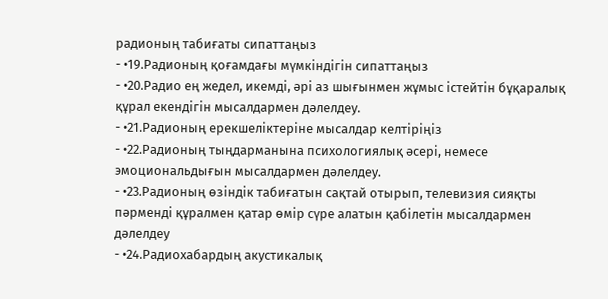радионың табиғаты сипаттаңыз
- •19.Радионың қоғамдағы мүмкіндігін сипаттаңыз
- •20.Радио ең жедел, икемді, әрі аз шығынмен жұмыс істейтін бұқаралық құрал екендігін мысалдармен дәлелдеу.
- •21.Радионың ерекшеліктеріне мысалдар келтіріңіз
- •22.Радионың тыңдарманына психологиялық әсері, немесе эмоциональдығын мысалдармен дәлелдеу.
- •23.Радионың өзіндік табиғатын сақтай отырып, телевизия сияқты пәрменді құралмен қатар өмір сүре алатын қабілетін мысалдармен дәлелдеу
- •24.Радиохабардың акустикалық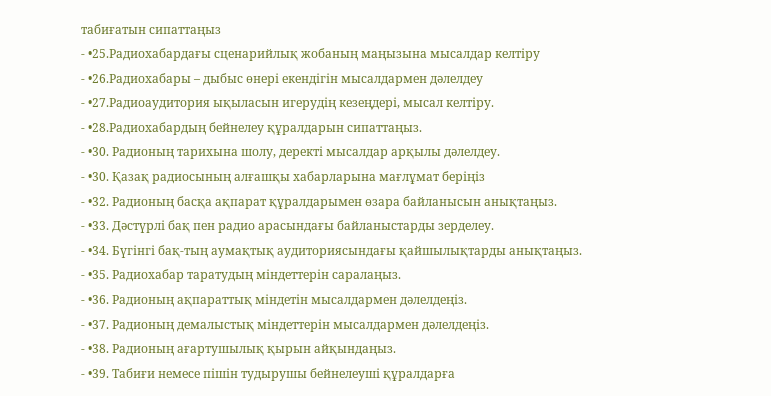табиғатын сипаттаңыз
- •25.Радиохабардағы сценарийлық жобаның маңызына мысалдар келтіру
- •26.Радиохабары – дыбыс өнері екендігін мысалдармен дәлелдеу
- •27.Радиоаудитория ықыласын игерудің кезеңдері, мысал келтіру.
- •28.Радиохабардың бейнелеу құралдарын сипаттаңыз.
- •30. Радионың тарихына шолу, деректі мысалдар арқылы дәлелдеу.
- •30. Қазақ радиосының алғашқы хабарларына мағлұмат беріңіз
- •32. Радионың басқа ақпарат құралдарымен өзара байланысын анықтаңыз.
- •33. Дәстүрлі бақ пен радио арасындағы байланыстарды зерделеу.
- •34. Бүгінгі бақ-тың аумақтық аудиториясындағы қайшылықтарды анықтаңыз.
- •35. Радиохабар таратудың міндеттерін саралаңыз.
- •36. Радионың ақпараттық міндетін мысалдармен дәлелдеңіз.
- •37. Радионың демалыстық міндеттерін мысалдармен дәлелдеңіз.
- •38. Радионың ағартушылық қырын айқындаңыз.
- •39. Табиғи немесе пішін тудырушы бейнелеуші құралдарға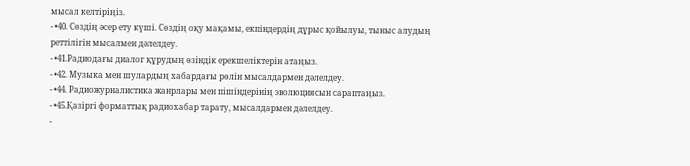мысал келтіріңіз.
- •40. Сөздің әсер ету күші. Сөздің оқу мақамы, екпіндердің дұрыс қойылуы, тыныс алудың реттілігін мысалмен дәлелдеу.
- •41.Радиодағы диалог құрудың өзіндік ерекшеліктерін атаңыз.
- •42. Музыка мен шулардың хабардағы рөлін мысалдармен дәлелдеу.
- •44. Радиожурналистика жанрлары мен пішіндерінің эволюциясын сараптаңыз.
- •45.Қазіргі форматтық радиохабар тарату, мысалдармен дәлелдеу.
-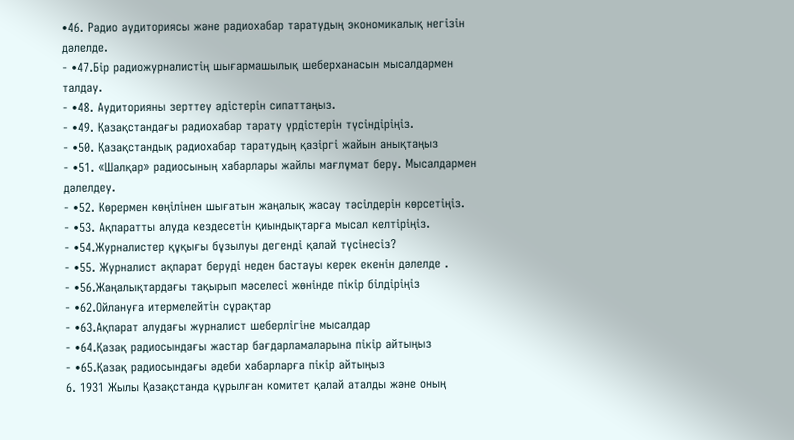•46. Радио аудиториясы және радиохабар таратудың экономикалық негізін дәлелде.
- •47.Бір радиожурналистің шығармашылық шеберханасын мысалдармен талдау.
- •48. Аудиторияны зерттеу әдістерін сипаттаңыз.
- •49. Қазақстандағы радиохабар тарату үрдістерін түсіндіріңіз.
- •50. Қазақстандық радиохабар таратудың қазіргі жайын анықтаңыз
- •51. «Шалқар» радиосының хабарлары жайлы мағлұмат беру. Мысалдармен дәлелдеу.
- •52. Көрермен көңілінен шығатын жаңалық жасау тәсілдерін көрсетіңіз.
- •53. Ақпаратты алуда кездесетін қиындықтарға мысал келтіріңіз.
- •54.Журналистер құқығы бұзылуы дегенді қалай түсінесіз?
- •55. Журналист ақпарат беруді неден бастауы керек екенін дәлелде .
- •56.Жаңалықтардағы тақырып мәселесі жөнінде пікір білдіріңіз
- •62.Ойлануға итермелейтін сұрақтар
- •63.Ақпарат алудағы журналист шеберлігіне мысалдар
- •64.Қазақ радиосындағы жастар бағдарламаларына пікір айтыңыз
- •65.Қазақ радиосындағы әдеби хабарларға пікір айтыңыз
6. 1931 Жылы Қазақстанда құрылған комитет қалай аталды және оның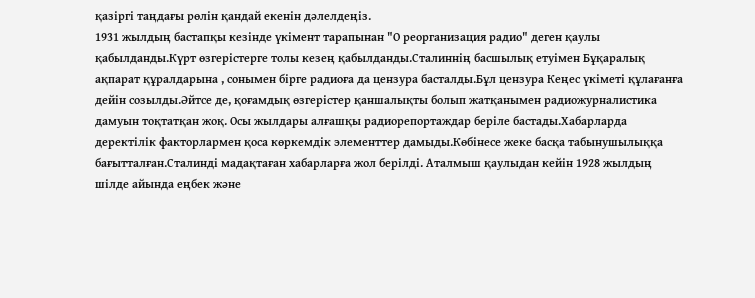қазіргі таңдағы рөлін қандай екенін дәлелдеңіз.
1931 жылдың бастапқы кезінде үкімент тарапынан "О реорганизация радио" деген қаулы қабылданды.Күрт өзгерістерге толы кезең қабылданды.Сталиннің басшылық етуімен Бұқаралық ақпарат құралдарына , сонымен бірге радиоға да цензура басталды.Бұл цензура Кеңес үкіметі құлағанға дейін созылды.Әйтсе де, қоғамдық өзгерістер қаншалықты болып жатқанымен радиожурналистика дамуын тоқтатқан жоқ. Осы жылдары алғашқы радиорепортаждар беріле бастады.Хабарларда деректілік факторлармен қоса көркемдік элементтер дамыды.Көбінесе жеке басқа табынушылыққа бағытталған.Сталинді мадақтаған хабарларға жол берілді. Аталмыш қаулыдан кейін 1928 жылдың шілде айында еңбек және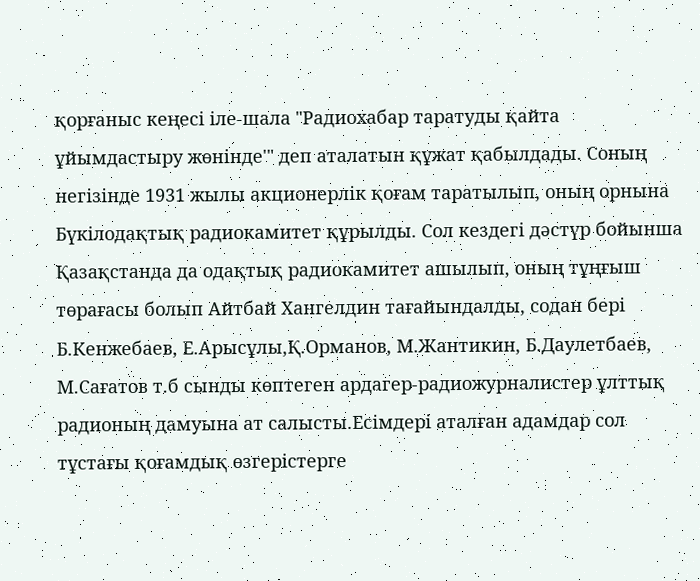қорғаныс кеңесі іле-шала "Радиохабар таратуды қайта ұйымдастыру жөнінде'" деп аталатын құжат қабылдады. Соның негізінде 1931 жылы акционерлік қоғам таратылып, оның орнына Бүкілодақтық радиокамитет құрылды. Сол кездегі дәстүр бойынша Қазақстанда да одақтық радиокамитет ашылып, оның тұңғыш төрағасы болып Айтбай Хангелдин тағайындалды, содан бері Б.Кенжебаев, Е.Арысұлы,Қ.Орманов, М.Жантикин, Б.Даулетбаев, М.Сағатов т.б сынды көптеген ардагер-радиожурналистер ұлттық радионың дамуына ат салысты.Есімдері аталған адамдар сол тұстағы қоғамдық өзгерістерге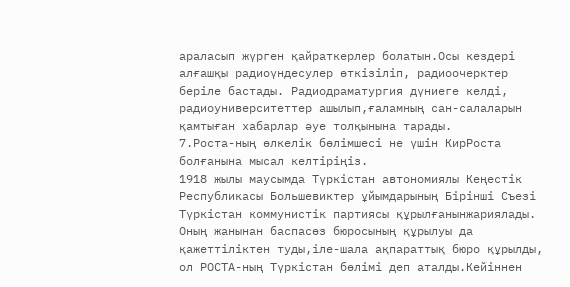араласып жүрген қайраткерлер болатын.Осы кездері алғашқы радиоүндесулер өткізіліп, радиоочерктер беріле бастады. Радиодраматургия дүниеге келді, радиоуниверситеттер ашылып,ғаламның сан-салаларын қамтыған хабарлар әуе толқынына тарады.
7.Роста-ның өлкелік бөлімшесі не үшін КирРоста болғанына мысал келтіріңіз.
1918 жылы маусымда Түркістан автономиялы Кеңестік Республикасы Большевиктер ұйымдарының Бірінші Съезі Түркістан коммунистік партиясы құрылғанынжариялады. Оның жанынан баспасөз бюросының құрылуы да қажеттіліктен туды,іле-шала ақпараттық бюро құрылды, ол РОСТА-ның Түркістан бөлімі деп аталды.Кейіннен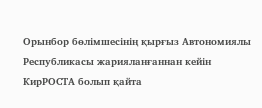Орынбор бөлімшесінің қырғыз Автономиялы Республикасы жарияланғаннан кейін КирРОСТА болып қайта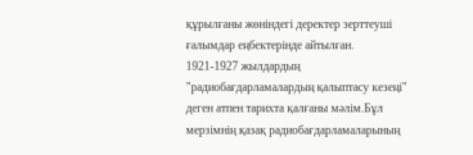құрылғаны жөніндегі деректер зерттеуші ғалымдар еңбектерінде айтылған. 1921-1927 жылдардың "радиобағдарламалардың қалыптасу кезеңі" деген атпен тарихта қалғаны мәлім.Бұл мерзімнің қазақ радиобағдарламаларының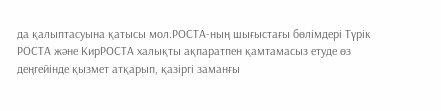да қалыптасуына қатысы мол.РОСТА-ның шығыстағы бөлімдері Түрік РОСТА және КирРОСТА халықты ақпаратпен қамтамасыз етуде өз деңгейінде қызмет атқарып, қазіргі заманғы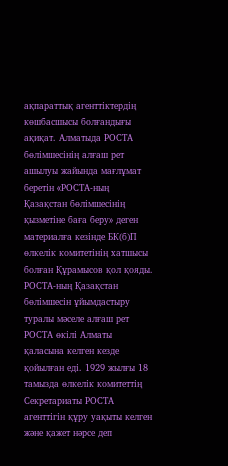ақпараттық агенттіктердің көшбасшысы болғандығы ақиқат. Алматыда РОСТА бөлімшесінің алғаш рет ашылуы жайында мағлұмат беретін «РОСТА-ның Қазақстан бөлімшесінің қызметіне баға беру» деген материалға кезінде БК(б)П өлкелік комитетінің хатшысы болған Құрамысов қол қояды. РОСТА-ның Қазақстан бөлімшесін ұйымдастыру туралы мәселе алғаш рет РОСТА өкілі Алматы қаласына келген кезде қойылған еді. 1929 жылғы 18 тамызда өлкелік комитеттің Секретариаты РОСТА агенттігін құру уақыты келген және қажет нәрсе деп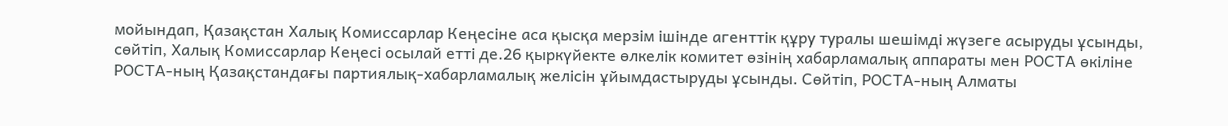мойындап, Қазақстан Халық Комиссарлар Кеңесіне аса қысқа мерзім ішінде агенттік құру туралы шешімді жүзеге асыруды ұсынды, сөйтіп, Халық Комиссарлар Кеңесі осылай етті де.26 қыркүйекте өлкелік комитет өзінің хабарламалық аппараты мен РОСТА өкіліне РОСТА-ның Қазақстандағы партиялық-хабарламалық желісін ұйымдастыруды ұсынды. Сөйтіп, РОСТА-ның Алматы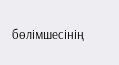бөлімшесінің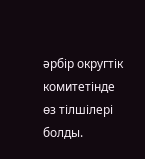әрбір округтік комитетінде өз тілшілері болды.